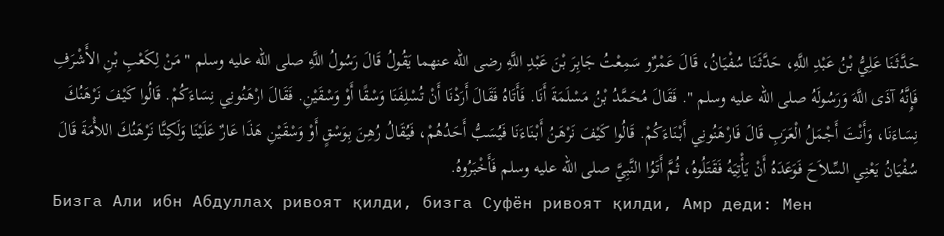حَدَّثَنَا عَلِيُّ بْنُ عَبْدِ اللَّهِ، حَدَّثَنَا سُفْيَانُ، قَالَ عَمْرٌو سَمِعْتُ جَابِرَ بْنَ عَبْدِ اللَّهِ رضى الله عنهما يَقُولُ قَالَ رَسُولُ اللَّهِ صلى الله عليه وسلم " مَنْ لِكَعْبِ بْنِ الأَشْرَفِ فَإِنَّهُ آذَى اللَّهَ وَرَسُولَهُ صلى الله عليه وسلم ". فَقَالَ مُحَمَّدُ بْنُ مَسْلَمَةَ أَنَا. فَأَتَاهُ فَقَالَ أَرَدْنَا أَنْ تُسْلِفَنَا وَسْقًا أَوْ وَسْقَيْنِ. فَقَالَ ارْهَنُونِي نِسَاءَكُمْ. قَالُوا كَيْفَ نَرْهَنُكَ نِسَاءَنَا، وَأَنْتَ أَجْمَلُ الْعَرَبِ قَالَ فَارْهَنُونِي أَبْنَاءَكُمْ. قَالُوا كَيْفَ نَرْهَنُ أَبْنَاءَنَا فَيُسَبُّ أَحَدُهُمْ، فَيُقَالُ رُهِنَ بِوَسْقٍ أَوْ وَسْقَيْنِ هَذَا عَارٌ عَلَيْنَا وَلَكِنَّا نَرْهَنُكَ اللأْمَةَ قَالَ سُفْيَانُ يَعْنِي السِّلاَحَ فَوَعَدَهُ أَنْ يَأْتِيَهُ فَقَتَلُوهُ، ثُمَّ أَتَوُا النَّبِيَّ صلى الله عليه وسلم فَأَخْبَرُوهُ.
Бизга Али ибн Абдуллаҳ ривоят қилди, бизга Суфён ривоят қилди, Амр деди: Мен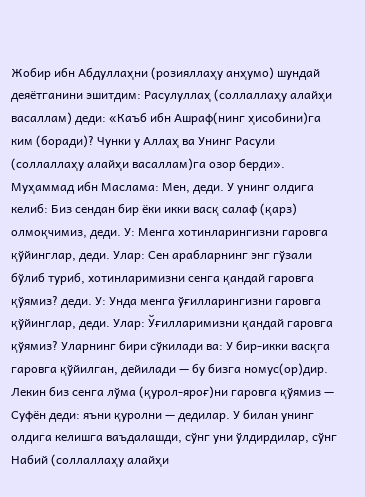Жобир ибн Абдуллаҳни (розияллаҳу анҳумо) шундай деяётганини эшитдим: Расулуллаҳ (соллаллаҳу алайҳи васаллам) деди: «Каъб ибн Ашраф(нинг ҳисобини)га ким (боради)? Чунки у Аллаҳ ва Унинг Расули (соллаллаҳу алайҳи васаллам)га озор берди». Муҳаммад ибн Маслама: Мен, деди. У унинг олдига келиб: Биз сендан бир ёки икки васқ салаф (қарз) олмоқчимиз, деди. У: Менга хотинларингизни гаровга қўйинглар, деди. Улар: Сен арабларнинг энг гўзали бўлиб туриб, хотинларимизни сенга қандай гаровга қўямиз? деди. У: Унда менга ўғилларингизни гаровга қўйинглар, деди. Улар: Ўғилларимизни қандай гаровга қўямиз? Уларнинг бири сўкилади ва: У бир-икки васқга гаровга қўйилган, дейилади — бу бизга номус(ор)дир. Лекин биз сенга лўма (қурол-яроғ)ни гаровга қўямиз — Суфён деди: яъни қуролни — дедилар. У билан унинг олдига келишга ваъдалашди, сўнг уни ўлдирдилар, сўнг Набий (соллаллаҳу алайҳи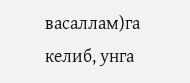васаллам)га келиб, унга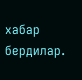хабар бердилар.